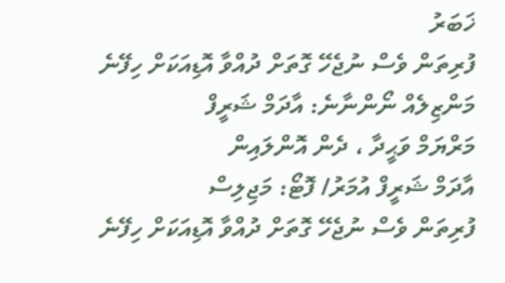ޚަބަރު
ފުރިތަން ވެސް ނުޖެހޭ ގޮތަށް ދުއްވާ އޮޑިއަކަށް ހިފޭނެ މަންޒިލެއް ނޯންނާނެ: އާދަމް ޝަރީފް
މަރްޔަމް ވަޙީދާ ، ދެން އޮންލައިން
އާދަމް ޝަރީފް އުމަރު/ ފޮޓޯ: މަޖިލިސް
ފުރިތަން ވެސް ނުޖެހޭ ގޮތަށް ދުއްވާ އޮޑިއަކަށް ހިފޭނެ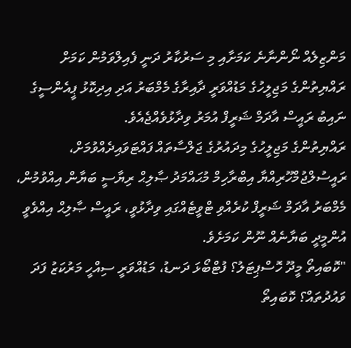މަންޒިލެއް ނޯންނާނެ ކަމަށާއި މި ސަރުކާރު ދަނީ ފެއިލްވަމުން ކަމަށް ރައްޔިތުންގެ މަޖިލީހުގެ މަޑުއްވަރީ ދާއިރާގެ މެމްބަރު އަދި އިދިކޮޅު ޕީއެންސީގެ ނައިބު ރައީސް އާދަމް ޝަރީފް އުމަރު ވިދާޅުވެއްޖެއެވެ.
ރައްޔިތުންގެ މަޖިލީހުގެ މިދައުރުގެ ޖަލްސާތައް ފައްޓަވައިދެއްވުމަށް، ރައީސުލްޖުމްހޫރިއްޔާ އިބްރާހިމް މުޙައްމަދު ޞާލިޙް ރިޔާސީ ބަޔާން އިއްވުމުން، މެމްބަރު އާދަމް ޝަރީފް ކުރެއްވި ޓްވީޓެއްގައި ވިދާޅުވީ، ރައީސް ޞާލިޙް އިއްވެވީ އުންމީދީ ބަޔާނެއް ނޫން ކަމަށެވެ.
"ކޮބައިތޯ މީދޫ ހޮސްޕިޓަލު؟ ފުޓްބޯޅަ ދަނޑު، މަޑުއްވަރީ ސިއްހީ މަރުކަޒު ފަދަ ވައުދުތައް؟ ކޮބައިތޯ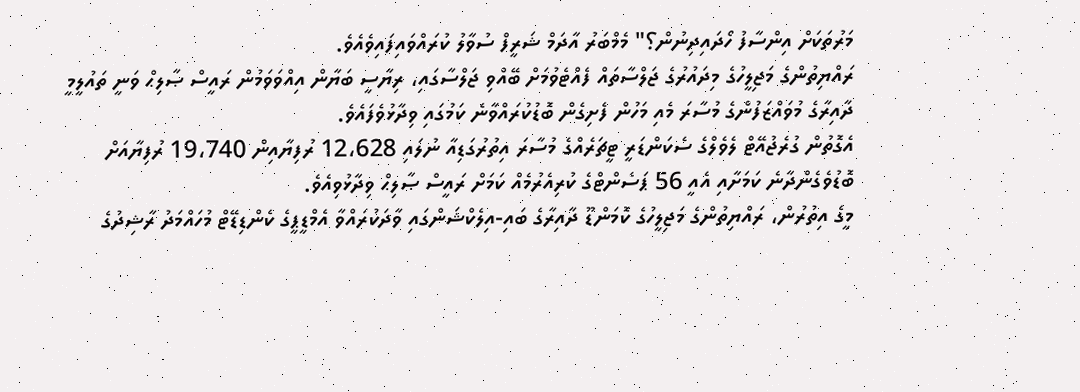މަރުތަކަށް އިންސާފު ހޯދައިދިނުން؟" މެމްބަރު އާދަމް ޝަރީފް ސުވާލު ކުރައްވައިފައިވެއެވެ.
ރައްޔިތުންގެ މަޖިލީހުގެ މިދައުރުގެ ޖަލްސާތައް ފެއްޓެވުމަށް ބޭއްވި ޖަލްސާގައި، ރިޔާސީ ބަޔާން އިއްވަވަމުން ރައީސް ޞާލިޙް ވަނީ ތައުލީމީ ދާއިރާގެ މުވައްޒަފުންގެ މުސާރަ މެއި މަހުން ފެށިގެން ބޮޑުކުރައްވާނެ ކަމުގައި ވިދާޅުވެފައެވެ.
އެގޮތުން ގުރެޖުއޭޓް ލެވެލްގެ ސެކަންޑަރީ ޓީޗަރެއްގެ މުސާރަ އިތުރުގަޑިއާ ނުލައި 12،628 ރުފިޔާއިން 19،740 ރުފިޔާއަށް ބޮޑުވެގެންދާނެ ކަމަށާއި އެއީ 56 ޕަސެންޓްގެ ކުރިއެރުމެއް ކަމަށް ރައީސް ޞާލިޙް ވިދާޅުވިއެވެ.
މީގެ އިތުރުން، ރައްޔިތުންގެ މަޖިލީހުގެ ކޮމަންޑޫ ދާއިރާގެ ބައި-އިލެކްޝަންގައި ވާދަކުރައްވާ އެމްޑީޕީގެ ކެންޑިޑޭޓް މުހައްމަދު ރާޝިދުގެ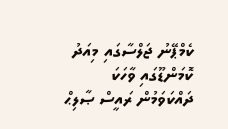ކެމްޕޭނު ޖަލްސާގައި މިއަދު ކޮމަންޑޫގައި ވާހަކަ ދައްކަވަމުން ރައީސް ޞާލިޙް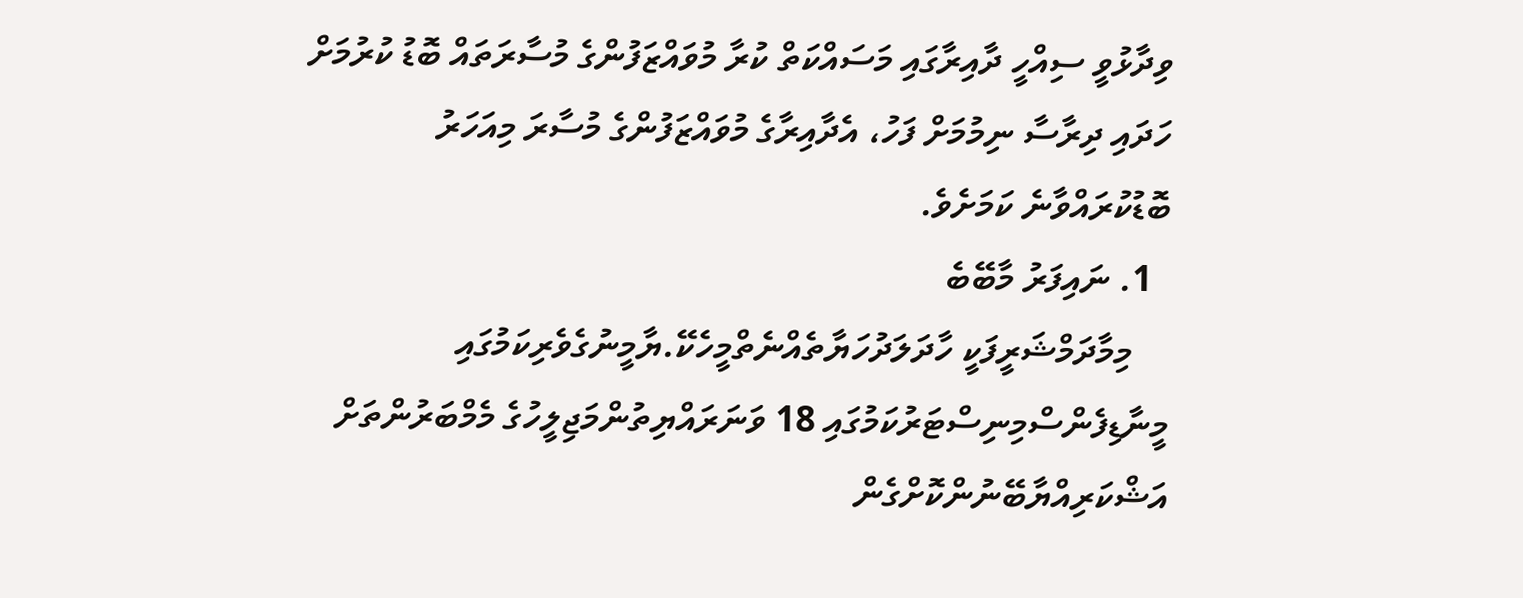ވިދާޅުވީ ސިއްހީ ދާއިރާގައި މަސައްކަތް ކުރާ މުވައްޒަފުންގެ މުސާރަތައް ބޮޑު ކުރުމަށް ހަދައި ދިރާސާ ނިމުމަށް ފަހު، އެދާއިރާގެ މުވައްޒަފުންގެ މުސާރަ މިއަހަރު ބޮޑުކުރައްވާނެ ކަމަށެވެ.
  1. ނައިފަރު މާބޭބެ
    މިމާދަމްޝަރީފަކީ ހާދަލަދުހަޔާތެއްނެތްމީހެކޭ.ޔާމީނުގެވެރިކަމުގައި މީނާޑިފެންސްމިނިސްޓަރުކަމުގައި 18 ވަނަރައްޔިތުންމަޖިލީހުގެ މެމްބަރުންތަށް އަޝްކަރިއްޔާބޭނުންކޮށްގެން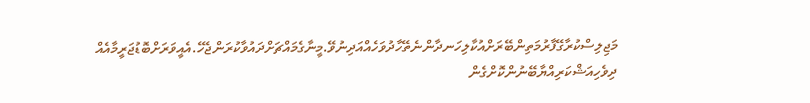މަޖިލިސްކުރާގޭފާރުމަތިންބޭރަށްއުކާލިހަނދާންނެތޭހާދުވަހެއްއަދިނުވޭ.މީނާގެމައްޗަށްދައުވާކުރަންޖެހޭ.އެއީވަރަށްބޮޑުޖަރީމާއެއް ދިވެހިއަޝްކަރިއްޔާބޭނުންކޮށްގެން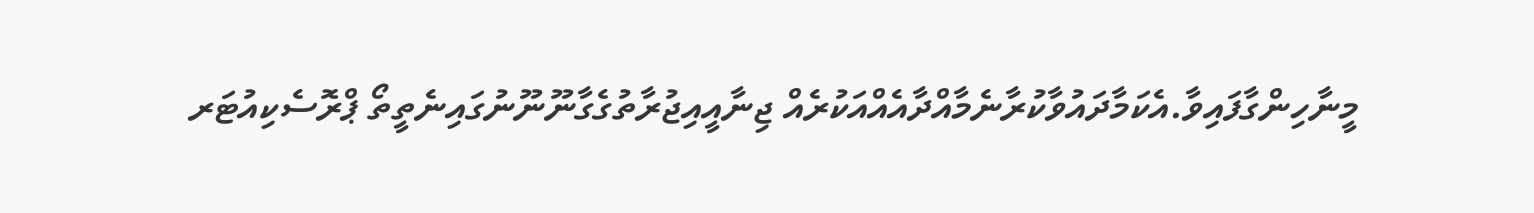މީނާހިންގާފައިވާ.އެކަމާދައުވާކުރާނެމާއްދާއެއްއަކުރެއް ޖިނާއީއިޖުރާތުގެގާނޫނޫނުގައިނެތީތޯ ޕްރޮސެކިއުޓަރ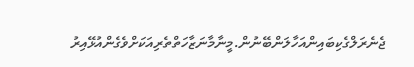ޖެނެރަލްގެކިބައިންއަހާލަންބޭނުން.މީނާމާނަޒާހަތްތެރިއަކަށްވެގެންއުޅޭއިރު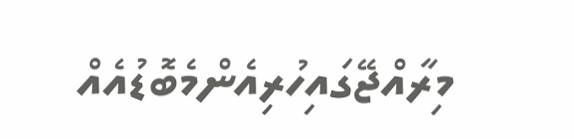މިރާއްޖޭގައިހުރިއެންމެބޮޑުއެއް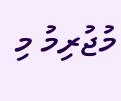މުޖުރިމު މި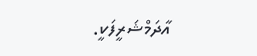އާދަމްޝަރީފަކީ.